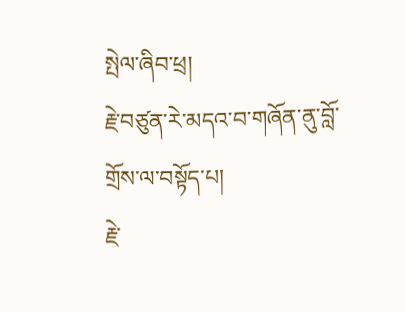སྤེལ་ཞིབ་ཕྲ།
རྗེ་བཙུན་རེ་མདའ་བ་གཞོན་ནུ་བློ་གྲོས་ལ་བསྟོད་པ།
རྗེ་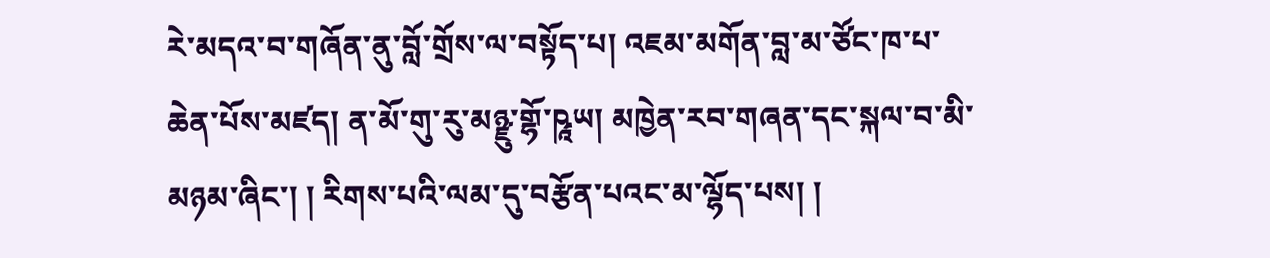རེ་མདའ་བ་གཞོན་ནུ་བློ་གྲོས་ལ་བསྟོད་པ། འཇམ་མགོན་བླ་མ་ཙོང་ཁ་པ་ཆེན་པོས་མཛད། ན་མོ་གུ་རུ་མཉྫུ་གྷོ་ཥཱཡ། མཁྱེན་རབ་གཞན་དང་སྐལ་བ་མི་མཉམ་ཞིང་། ། རིགས་པའི་ལམ་དུ་བརྩོན་པའང་མ་ལྷོད་པས། །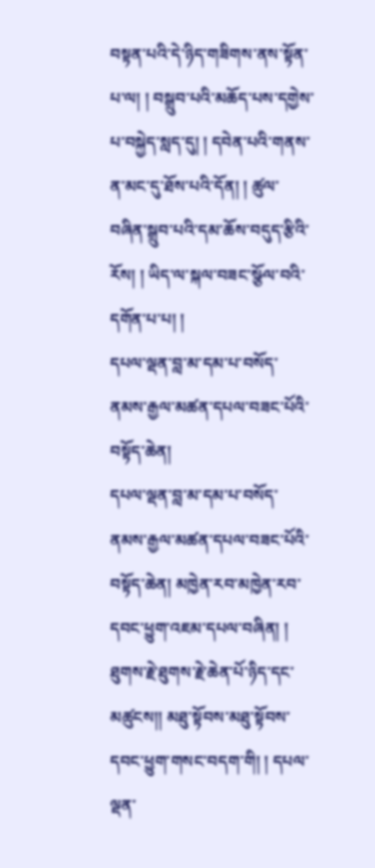བསྟན་པའི་དེ་ཉིད་གཟིགས་ནས་སྟོན་པ་ལ། ། བསྒྲུབ་པའི་མཆོད་པས་དགྱེས་པ་བསྐྱེད་སླད་དུ། ། དབེན་པའི་གནས་ན་མང་དུ་ཐོས་པའི་དོན། ། ཚུལ་བཞིན་སྒྲུབ་པའི་དམ་ཆོས་བདུད་རྩིའི་རོས། ། ཡིད་ལ་སྐལ་བཟང་སྩོལ་བའི་དགོན་པ་པ། །
དཔལ་ལྡན་བླ་མ་དམ་པ་བསོད་ནམས་རྒྱལ་མཚན་དཔལ་བཟང་པོའི་བསྟོད་ཆེན།
དཔལ་ལྡན་བླ་མ་དམ་པ་བསོད་ནམས་རྒྱལ་མཚན་དཔལ་བཟང་པོའི་བསྟོད་ཆེན། མཁྱེན་རབ་མཁྱེན་རབ་དབང་ཕྱུག་འཇམ་དཔལ་བཞིན། ། ཐུགས་རྗེ་ཐུགས་རྗེ་ཆེན་པོ་ཉིད་དང་མཚུངས།། མཐུ་སྟོབས་མཐུ་སྟོབས་དབང་ཕྱུག་གསང་བདག་གི། ། དཔལ་ལྡན་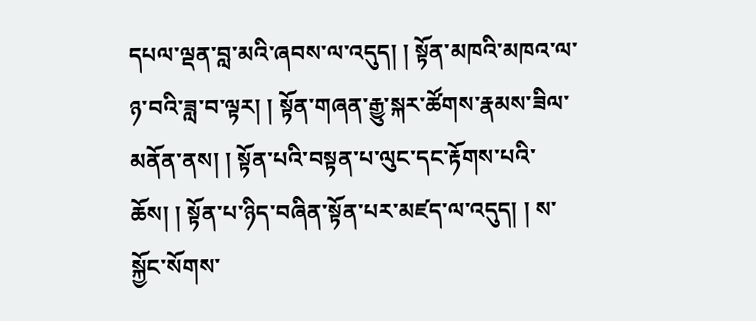དཔལ་ལྡན་བླ་མའི་ཞབས་ལ་འདུད། ། སྟོན་མཁའི་མཁའ་ལ་ཉ་བའི་ཟླ་བ་ལྟར། ། སྟོན་གཞན་རྒྱུ་སྐར་ཚོགས་རྣམས་ཟིལ་མནོན་ནས། ། སྟོན་པའི་བསྟན་པ་ལུང་དང་རྟོགས་པའི་ཆོས། ། སྟོན་པ་ཉིད་བཞིན་སྟོན་པར་མཛད་ལ་འདུད། ། ས་སྐྱོང་སོགས་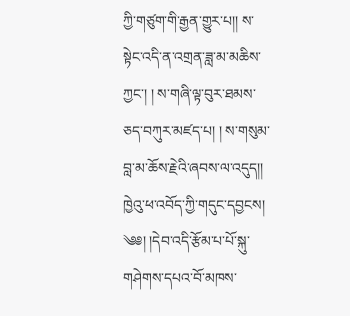ཀྱི་གཙུག་གི་རྒྱན་གྱུར་པ།། ས་སྟེང་འདི་ན་འགྲན་ཟླ་མ་མཆིས་ཀྱང་། ། ས་གཞི་ལྟ་བུར་ཐམས་ཅད་བཀུར་མཛད་པ། ། ས་གསུམ་བླ་མ་ཆོས་རྗེའི་ཞབས་ལ་འདུད།།
ཁྱེའུ་ཕ་འབོད་ཀྱི་གདུང་དབྱངས།
༄༅། །དེབ་འདི་རྩོམ་པ་པོ་སྐུ་གཤེགས་དཔའ་བོ་མཁས་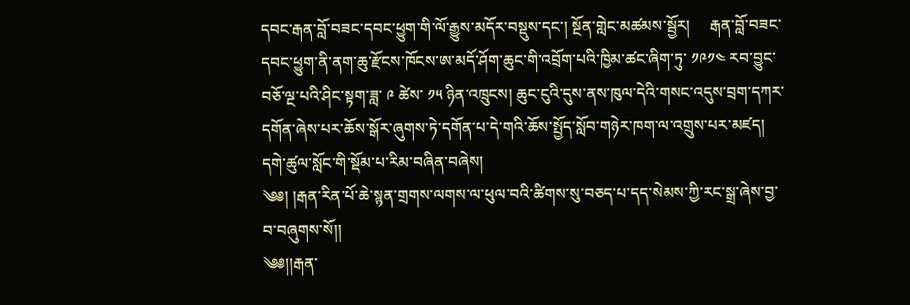དབང་རྒན་བློ་བཟང་དབང་ཕྱུག་གི་ལོ་རྒྱུས་མདོར་བསྡུས་དང་། སྔོན་གླེང་མཚམས་སྦྱོར།     རྒན་བློ་བཟང་དབང་ཕྱུག་ནི་ནག་ཆུ་རྫོངས་ཁོངས་ཨ་མདོ་ཤོག་ཆུང་གི་འབྲོག་པའི་ཁྱིམ་ཚང་ཞིག་ཏུ་ ༡༩༡༤ རབ་བྱུང་བཅོ་ལྔ་པའི་ཤིང་སྟག་ཟླ་ ༩ ཚེས་ ༡༥ ཉིན་འཁྲུངས། ཆུང་ངུའི་དུས་ནས་ཁུལ་དེའི་གསང་འདུས་བྲག་དཀར་དགོན་ཞེས་པར་ཆོས་སྒོར་ཞུགས་ཏེ་དགོན་པ་དེ་གའི་ཆོས་སྤྱོད་སློབ་གཉེར་ཁག་ལ་འགྲུས་པར་མཛད། དགེ་ཚུལ་སློང་གི་སྡོམ་པ་རིམ་བཞིན་བཞེས།
༄༅། །རྒན་རིན་པོ་ཆེ་སྙན་གྲགས་ལགས་ལ་ཕུལ་བའི་ཚིགས་སུ་བཅད་པ་དད་སེམས་ཀྱི་རང་སྒྲ་ཞེས་བྱ་བ་བཞུགས་སོ།།
༄༅།།རྒན་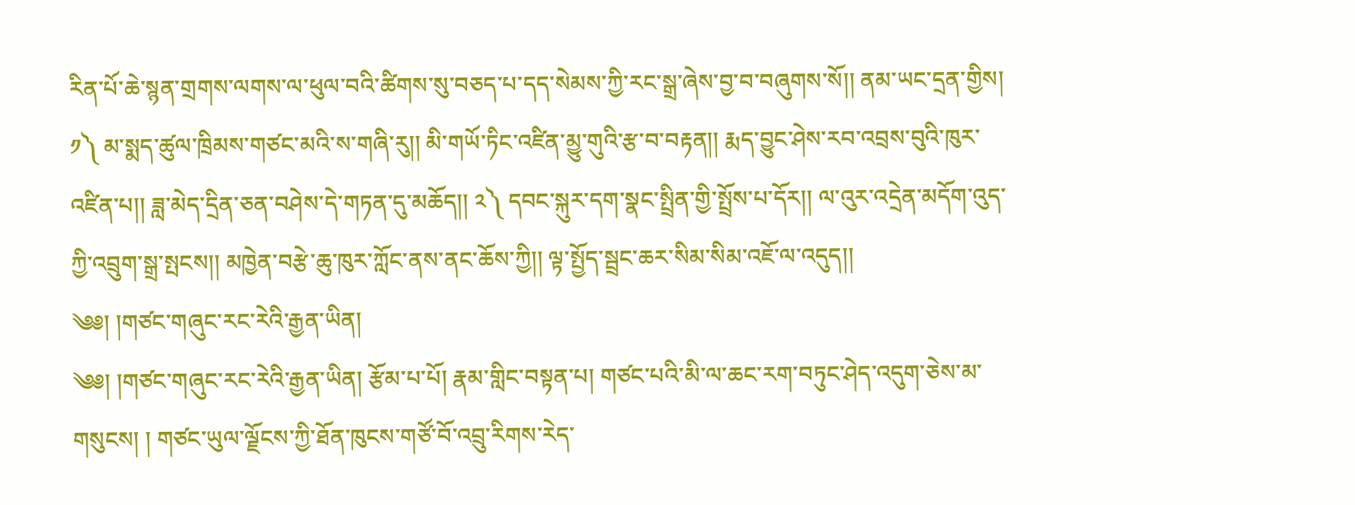རིན་པོ་ཆེ་སྙན་གྲགས་ལགས་ལ་ཕུལ་བའི་ཚིགས་སུ་བཅད་པ་དད་སེམས་ཀྱི་རང་སྒྲ་ཞེས་བྱ་བ་བཞུགས་སོ།། ནམ་ཡང་དྲན་གྱིས། ༡༽ མ་སྨད་ཚུལ་ཁྲིམས་གཙང་མའི་ས་གཞི་རུ།། མི་གཡོ་ཏིང་འཛིན་མྱུ་གུའི་རྩ་བ་བརྟན།། རྨད་བྱུང་ཤེས་རབ་འབྲས་བུའི་ཁུར་འཛིན་པ།། ཟླ་མེད་དྲིན་ཅན་བཤེས་དེ་གཏན་དུ་མཆོད།། ༢༽ དབང་སྐུར་དག་སྣང་སྤྲིན་གྱི་སྤྲོས་པ་དོར།། ལ་འུར་འདྲེན་མདོག་འུད་ཀྱི་འབྲུག་སྒྲ་སྤངས།། མཁྱེན་བརྩེ་ཆུ་ཁུར་ཀློང་ནས་ནང་ཆོས་ཀྱི།། ལྟ་སྤྱོད་སྦྲང་ཆར་སིམ་སིམ་འཇོ་ལ་འདུད།།
༄༅། །གཙང་གཞུང་རང་རེའི་རྒྱན་ཡིན།
༄༅། །གཙང་གཞུང་རང་རེའི་རྒྱན་ཡིན། རྩོམ་པ་པོ། རྣམ་གླིང་བསྟན་པ། གཙང་པའི་མི་ལ་ཆང་རག་བཏུང་ཤེད་འདུག་ཅེས་མ་གསུངས། ། གཙང་ཡུལ་ལྗོངས་ཀྱི་ཐོན་ཁུངས་གཙོ་བོ་འབྲུ་རིགས་རེད་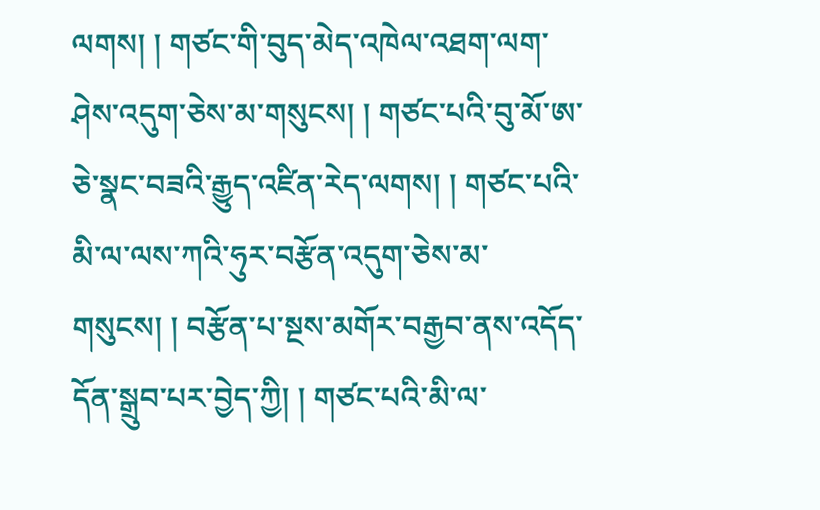ལགས། ། གཙང་གི་བུད་མེད་འཁེལ་འཐག་ལག་ཤེས་འདུག་ཅེས་མ་གསུངས། ། གཙང་པའི་བུ་མོ་ཨ་ཅེ་སྣང་བཟའི་རྒྱུད་འཛིན་རེད་ལགས། ། གཙང་པའི་མི་ལ་ལས་ཀའི་ཧུར་བརྩོན་འདུག་ཅེས་མ་གསུངས། ། བརྩོན་པ་སྔས་མགོར་བརྒྱབ་ནས་འདོད་དོན་སྒྲུབ་པར་བྱེད་ཀྱི། ། གཙང་པའི་མི་ལ་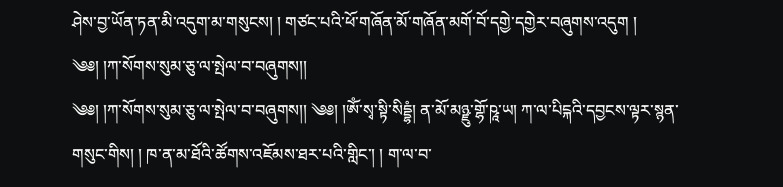ཤེས་བྱ་ཡོན་ཏན་མི་འདུག་མ་གསུངས། ། གཙང་པའི་ཕོ་གཞོན་མོ་གཞོན་མགོ་བོ་དགྱེ་དགྱེར་བཞུགས་འདུག །
༄༅། །ཀ་སོགས་སུམ་ཅུ་ལ་སྤེལ་བ་བཞུགས།།
༄༅། །ཀ་སོགས་སུམ་ཅུ་ལ་སྤེལ་བ་བཞུགས།། ༄༅། །ཨོཾ་སྭ་སྟི་སིདྡྷཾ། ན་མོ་མཉྫུ་གྷོ་ཥཱ་ཡ། ཀ་ལ་པིངྐའི་དབྱངས་ལྟར་སྙན་གསུང་གིས། ། ཁ་ན་མ་ཐོའི་ཚོགས་འཇོམས་ཐར་པའི་གླིང་། ། ག་ལ་བ་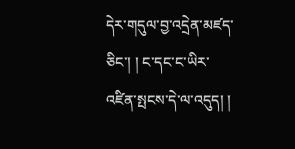དེར་གདུལ་བྱ་འདྲེན་མཛད་ཅིང་། ། ང་དང་ང་ཡིར་འཛིན་སྤངས་དེ་ལ་འདུད། །